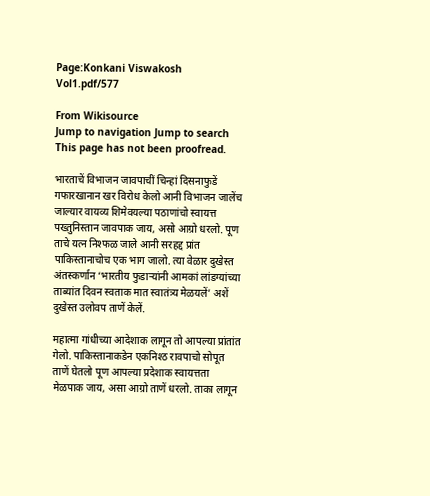Page:Konkani Viswakosh Vol1.pdf/577

From Wikisource
Jump to navigation Jump to search
This page has not been proofread.

भारताचें विभाजन जावपाचीं चिन्हां दिसनाफुडें गफारखानान खर विरोध केलो आनी विभाजन जालेंच जाल्यार वायव्य शिमेवयल्या पठाणांचो स्वायत्त पख्तुनिस्तान जावपाक जाय, असो आग्रो धरलो. पूण ताचे यत्न निश्फळ जाले आनी सरहद्द प्रांत पाकिस्तानाचोच एक भाग जालो. त्या वेळार दुखेस्त अंतस्कर्णान ‘भारतीय फुडाऱ्यांनी आमकां लांडग्यांच्या ताब्यांत दिवन स्वताक मात स्वातंत्र्य मेळयलें’ अशें दुखेस्त उलोवप ताणें केलें.

महात्मा गांधीच्या आदेशाक लागून तो आपल्या प्रांतांत गेलो. पाकिस्तानाकडेन एकनिश्ठ रावपाचो सोपूत ताणें घेतलो पूण आपल्या प्रदेशाक स्वायत्तता मेळपाक जाय, असा आग्रो ताणें धरलो. ताका लागून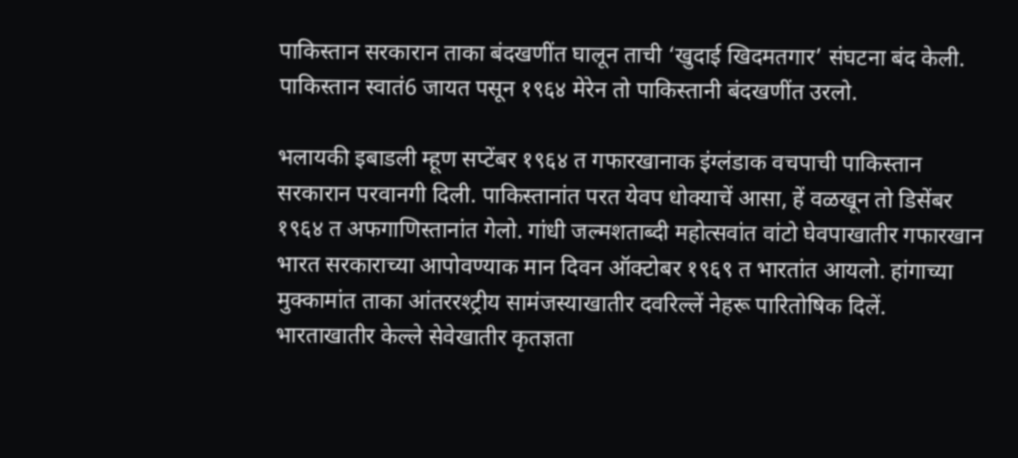पाकिस्तान सरकारान ताका बंदखणींत घालून ताची ‘खुदाई खिदमतगार’ संघटना बंद केली. पाकिस्तान स्वातं6 जायत पसून १९६४ मेरेन तो पाकिस्तानी बंदखणींत उरलो.

भलायकी इबाडली म्हूण सप्टेंबर १९६४ त गफारखानाक इंग्लंडाक वचपाची पाकिस्तान सरकारान परवानगी दिली. पाकिस्तानांत परत येवप धोक्याचें आसा, हें वळखून तो डिसेंबर १९६४ त अफगाणिस्तानांत गेलो. गांधी जल्मशताब्दी महोत्सवांत वांटो घेवपाखातीर गफारखान भारत सरकाराच्या आपोवण्याक मान दिवन ऑक्टोबर १९६९ त भारतांत आयलो. हांगाच्या मुक्कामांत ताका आंतररश्ट्रीय सामंजस्याखातीर दवरिल्लें नेहरू पारितोषिक दिलें. भारताखातीर केल्ले सेवेखातीर कृतज्ञता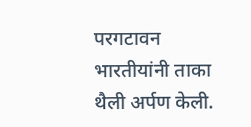परगटावन भारतीयांनी ताका थैली अर्पण केली.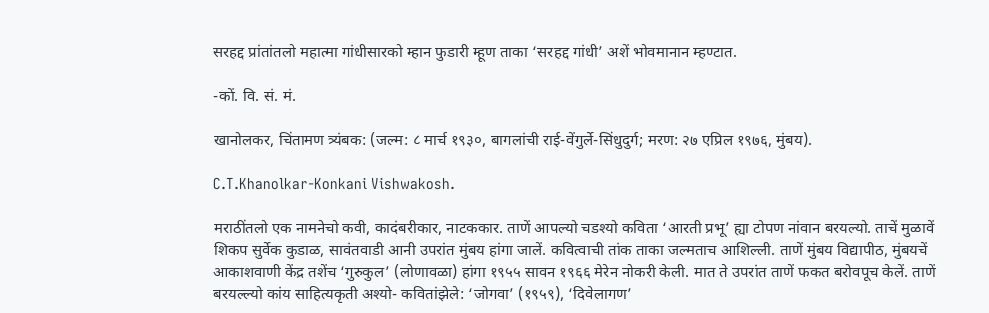सरहद्द प्रांतांतलो महात्मा गांधीसारको म्हान फुडारी म्हूण ताका ‘सरहद्द गांधी’ अशें भोवमानान म्हण्टात.

-कों. वि. सं. मं.

खानोलकर, चिंतामण त्र्यंबक: (जल्म: ८ मार्च १९३०, बागलांची राई-वेंगुर्ले-सिंधुदुर्ग; मरण: २७ एप्रिल १९७६, मुंबय).

C.T.Khanolkar-Konkani Vishwakosh.

मराठींतलो एक नामनेचो कवी, कादंबरीकार, नाटककार. ताणें आपल्यो चडश्यो कविता ‘आरती प्रभू’ ह्या टोपण नांवान बरयल्यो. ताचें मुळावें शिकप सुर्वेक कुडाळ, सावंतवाडी आनी उपरांत मुंबय हांगा जालें. कवित्वाची तांक ताका जल्मताच आशिल्ली. ताणें मुंबय विद्यापीठ, मुंबयचें आकाशवाणी केंद्र तशेंच ‘गुरुकुल’ (लोणावळा) हांगा १९५५ सावन १९६६ मेरेन नोकरी केली. मात ते उपरांत ताणें फकत बरोवपूच केलें. ताणें बरयल्ल्यो कांय साहित्यकृती अश्यो- कवितांझेले: ‘जोगवा’ (१९५९), ‘दिवेलागण’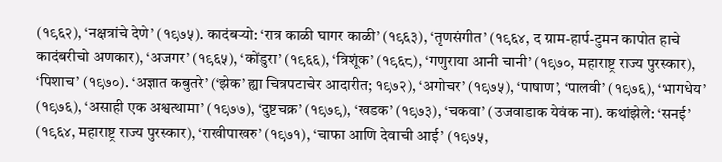(१९६२), ‘नक्षत्रांचे देणे’ (१९७५). कादंबऱ्यो: ‘रात्र काळी घागर काळी’ (१९६३), ‘तृणसंगीत’ (१९६४, द ग्राम-हार्प-टुमन कापोत हाचे कादंबरीचो अणकार), ‘अजगर’ (१९६५), ‘कोंडुरा’ (१९६६), ‘त्रिशूंक’ (१९६८), ‘गणुराया आनी चानी’ (१९७०, महाराष्ट्र राज्य पुरस्कार), ‘पिशाच’ (१९७०). ‘अज्ञात कबुतरे’ (‘झेक’ ह्या चित्रपटाचेर आदारीत; १९७२), ‘अगोचर’ (१९७५), ‘पाषाण’, ‘पालवी’ (१९७६), ‘भागधेय’ (१९७६), ‘असाही एक अश्वत्थामा’ (१९७७), ‘दुष्टचक्र’ (१९७९), ‘खडक’ (१९७३), ‘चकवा’ (उजवाडाक येवंक ना). कथांझेले: ‘सनई’ (१९६४, महाराष्ट्र राज्य पुरस्कार), ‘राखीपाखरु’ (१९७१), ‘चाफा आणि देवाची आई’ (१९७५,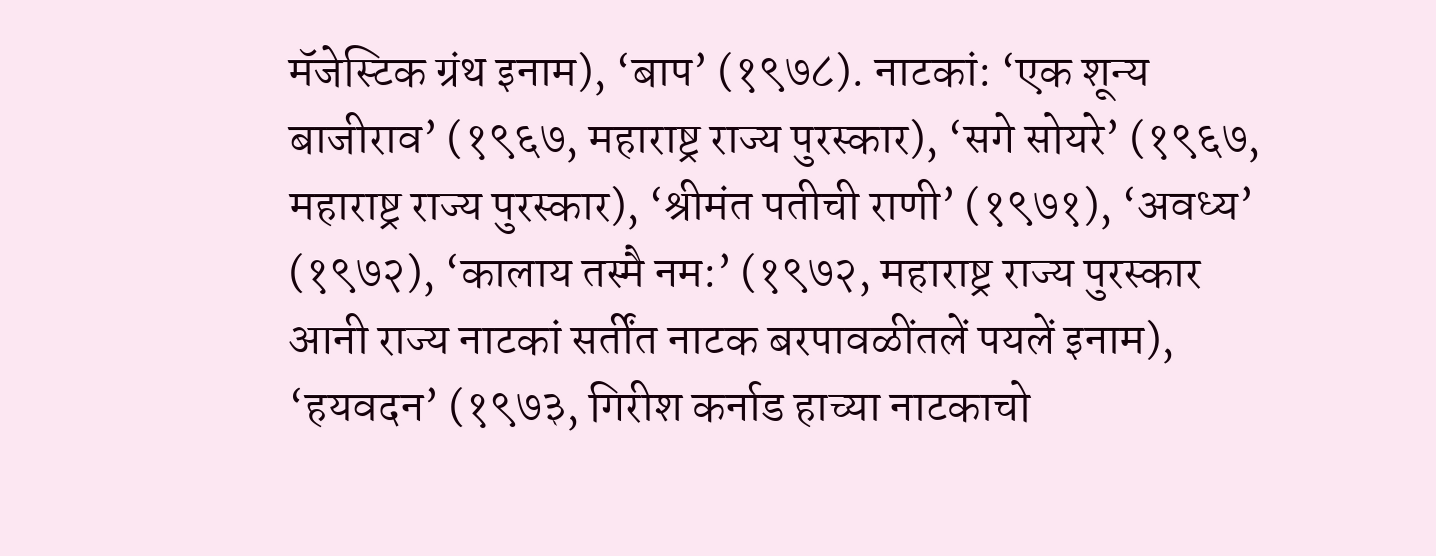मॅजेस्टिक ग्रंथ इनाम), ‘बाप’ (१९७८). नाटकां: ‘एक शून्य बाजीराव’ (१९६७, महाराष्ट्र राज्य पुरस्कार), ‘सगे सोयरे’ (१९६७, महाराष्ट्र राज्य पुरस्कार), ‘श्रीमंत पतीची राणी’ (१९७१), ‘अवध्य’ (१९७२), ‘कालाय तस्मै नम:’ (१९७२, महाराष्ट्र राज्य पुरस्कार आनी राज्य नाटकां सर्तींत नाटक बरपावळींतलें पयलें इनाम), ‘हयवदन’ (१९७३, गिरीश कर्नाड हाच्या नाटकाचो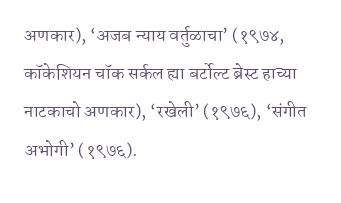अणकार), ‘अजब न्याय वर्तुळाचा’ (१९७४, कॉकेशियन चॉक सर्कल ह्या बर्टोल्ट ब्रेस्ट हाच्या नाटकाचो अणकार), ‘रखेली’ (१९७६), ‘संगीत अभोगी’ (१९७६).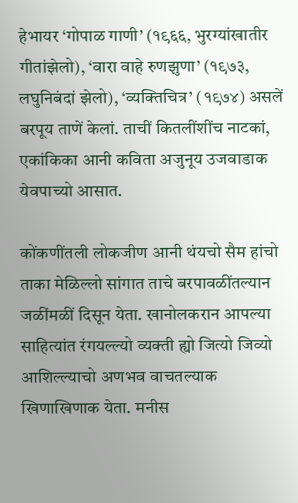हेभायर ‘गोपाळ गाणी’ (१९६६, भुरग्यांखातीर गीतांझेलो), ‘वारा वाहे रुणझुणा’ (१९७३, लघुनिबंदां झेलो), ‘व्यक्तिचित्र’ (१९७४) असलें बरपूय ताणें केलां. ताचीं कितलींशींच नाटकां, एकांकिका आनी कविता अजुनूय उजवाडाक येवपाच्यो आसात.

कोंकणींतली लोकजीण आनी थंयचो सैम हांचो ताका मेळिल्लो सांगात ताचे बरपावळींतल्यान जळींमळीं दिसून येता. खानोलकरान आपल्या साहित्यांत रंगयल्ल्यो व्यक्ती ह्यो जित्यो जिव्यो आशिल्ल्याचो अणभव वाचतल्याक खिणाखिणाक येता. मनीस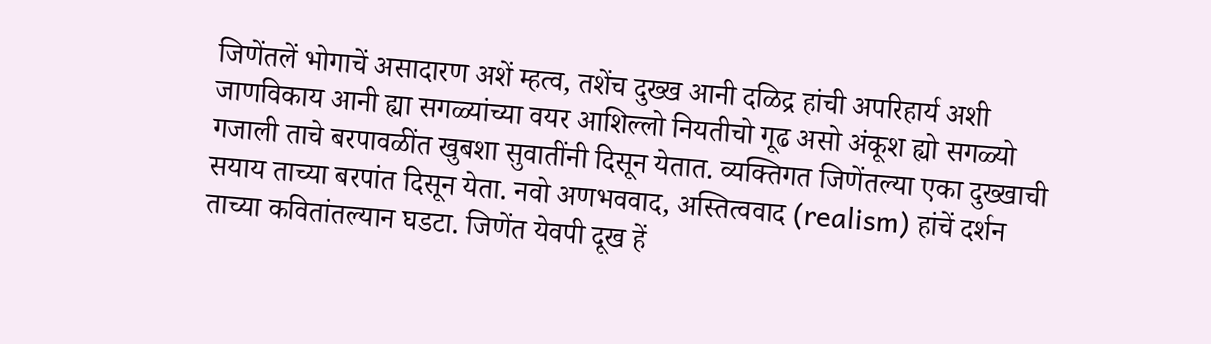जिणेंतलें भोगाचें असादारण अशें म्हत्व, तशेंच दुख्ख आनी दळिद्र हांची अपरिहार्य अशी जाणविकाय आनी ह्या सगळ्यांच्या वयर आशिल्लो नियतीचो गूढ असो अंकूश ह्यो सगळ्यो गजाली ताचे बरपावळींत खुबशा सुवातींनी दिसून येतात. व्यक्तिगत जिणेंतल्या एका दुख्खाची सयाय ताच्या बरपांत दिसून येता. नवो अणभववाद, अस्तित्ववाद (realism) हांचें दर्शन ताच्या कवितांतल्यान घडटा. जिणेंत येवपी दूख हें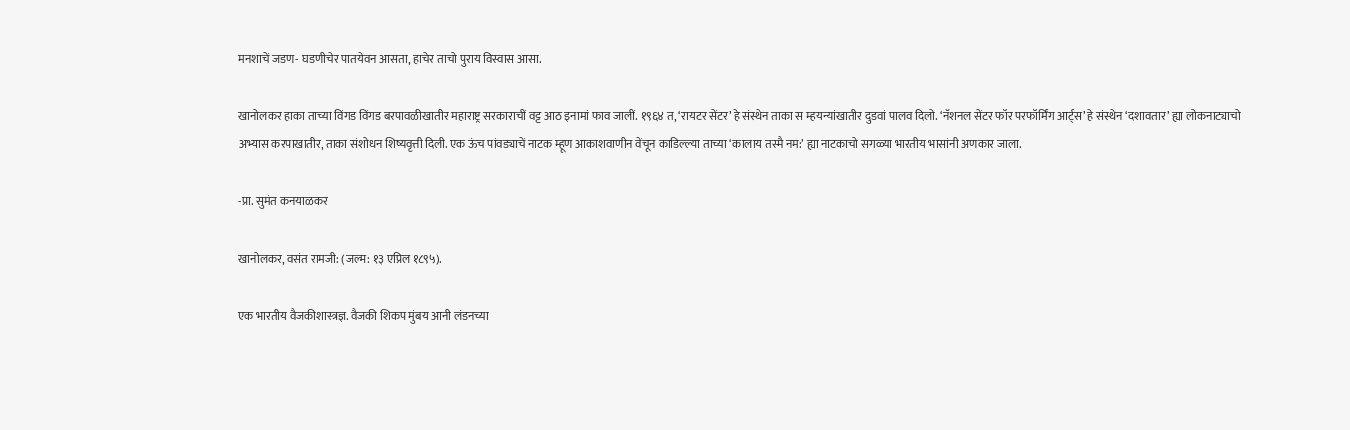मनशाचें जडण- घडणीचेर पातयेवन आसता, हाचेर ताचो पुराय विस्वास आसा.

खानोलकर हाका ताच्या विंगड विंगड बरपावळीखातीर महाराष्ट्र सरकाराचीं वट्ट आठ इनामां फाव जालीं. १९६४ त, ‘रायटर सेंटर’ हे संस्थेन ताका स म्हयन्यांखातीर दुडवां पालव दिलो. ‘नॅशनल सेंटर फॉर परफॉर्मिंग आर्ट्स’ हे संस्थेन ‘दशावतार’ ह्या लोकनाट्याचो अभ्यास करपाखातीर, ताका संशोधन शिष्यवृत्ती दिली. एक ऊंच पांवड्याचें नाटक म्हूण आकाशवाणीन वेंचून काडिल्ल्या ताच्या ‘कालाय तस्मै नम:’ ह्या नाटकाचो सगळ्या भारतीय भासांनी अणकार जाला.

-प्रा. सुमंत कनयाळकर

खानोलकर, वसंत रामजी: (जल्म: १३ एप्रिल १८९५).

एक भारतीय वैजकीशास्त्रज्ञ. वैजकी शिकप मुंबय आनी लंडनच्या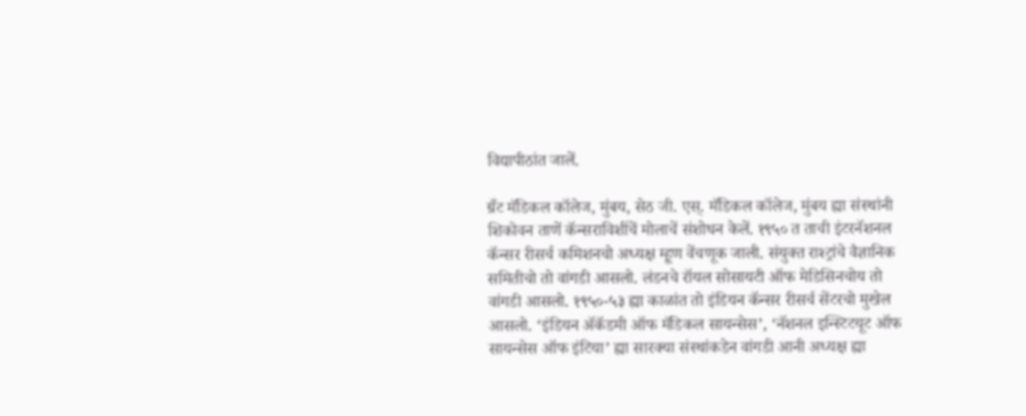विद्यापीठांत जालें.

ग्रँट मॅडिकल कॉलेज, मुंबय, सेठ जी. एस्. मॅडिकल कॉलेज, मुंबय ह्या संस्थांनी शिकोवन ताणें कॅन्सराविशींचें मोलाचें संशोधन केलें. १९५० त ताची इंटरनॅशनल कॅन्सर रीसर्च कमिशनचो अध्यक्ष म्हूण वेंचणूक जाली. संयुक्त राश्ट्रांचे वैज्ञानिक समितीचो तो वांगडी आसलो. लंडनचे रॉयल सोसायटी ऑफ मेडिसिनचोय तो वांगडी आसलो. १९५०-५३ ह्या काळांत तो इंडियन कॅन्सर रीसर्च सेंटरचो मुखेल आसलो. ‘इंडियन ॲकॅडमी ऑफ मॅडिकल सायन्सेस’, ‘नॅशनल इन्स्टिटयूट ऑफ सायन्सेस ऑफ इंटिया’ ह्या सारक्या संस्थांकडेन वांगडी आनी अध्यक्ष ह्या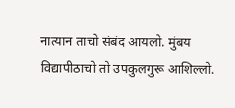नात्यान ताचो संबंद आयलो. मुंबय विद्यापीठाचो तो उपकुलगुरू आशिल्लो.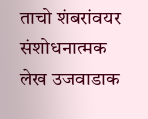ताचो शंबरांवयर संशोधनात्मक लेख उजवाडाक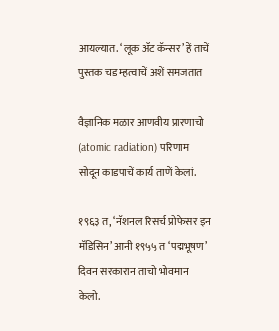आयल्यात. ‘लूक ॲट कॅन्सर’ हें ताचें पुस्तक चड म्हत्वाचें अशें समजतात

वैज्ञानिक मळार आणवीय प्रारणाचो (atomic radiation) परिणाम सोदून काडपाचें कार्य ताणें केलां.

१९६३ त, ‘नॅशनल रिसर्च प्रोफेसर इन मॅडिसिन’ आनी १९५५ त ‘पद्मभूषण’ दिवन सरकारान ताचो भोवमान केलो.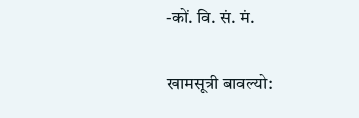-कों. वि. सं. मं.

खामसूत्री बावल्यो: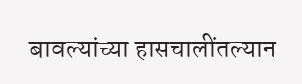बावल्यांच्या हासचालींतल्यान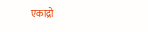एकाद्रो